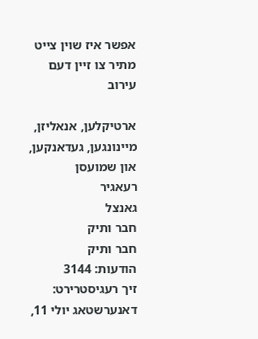אפשר איז שוין צייט מתיר צו זיין דעם עירוב

ארטיקלען, אנאליזן, מיינונגען, געדאנקען, און שמועסן
רעאגיר
גאנצל
חבר ותיק
חבר ותיק
הודעות: 3144
זיך רעגיסטרירט: דאנערשטאג יולי 11,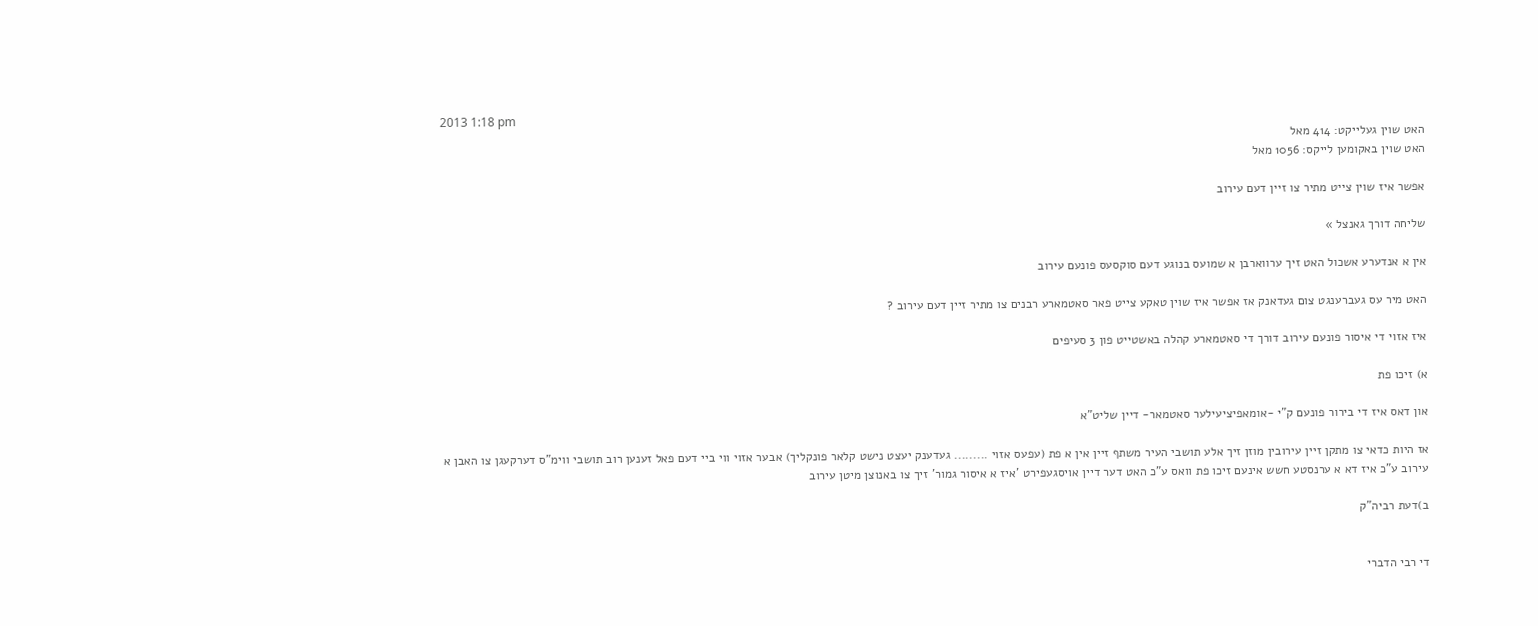2013 1:18 pm
האט שוין געלייקט: 414 מאל
האט שוין באקומען לייקס: 1056 מאל

אפשר איז שוין צייט מתיר צו זיין דעם עירוב

שליחה דורך גאנצל »

אין א אנדערע אשכול האט זיך ערווארבן א שמועס בנוגע דעם סוקסעס פונעם עירוב

האט מיר עס געברענגט צום געדאנק אז אפשר איז שוין טאקע צייט פאר סאטמארע רבנים צו מתיר זיין דעם עירוב ?

איז אזוי די איסור פונעם עירוב דורך די סאטמארע קהלה באשטייט פון 3 סעיפים

א) זיכו פת

און דאס איז די בירור פונעם ק"י -אומאפיציעילער סאטמאר- דיין שליט"א

אז היות כדאי צו מתקן זיין עירובין מוזן זיך אלע תושבי העיר משתף זיין אין א פת (עפעס אזוי ......... געדענק יעצט נישט קלאר פונקליך) אבער אזוי ווי ביי דעם פאל זענען רוב תושבי ווימ"ס דערקעגן צו האבן א עירוב ע"כ איז דא א ערנסטע חשש אינעם זיכו פת וואס ע"כ האט דער דיין אויסגעפירט 'איז א איסור גמור' זיך צו באנוצן מיטן עירוב

ב)דעת רביה"ק


די רבי הדברי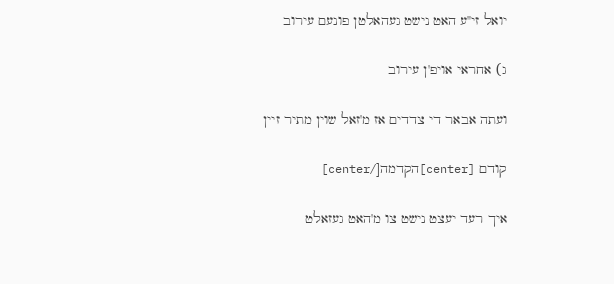יואל זי"ע האט נישט געהאלטן פונעם עירוב

ג) אחראי אויפ'ן עירוב

ועתה אבאר די צדדים אז מ'זאל שוין מתיר זיין

קודם [center]הקדמה[/center]

איך רעד יעצט נישט צו מ'האט געזאלט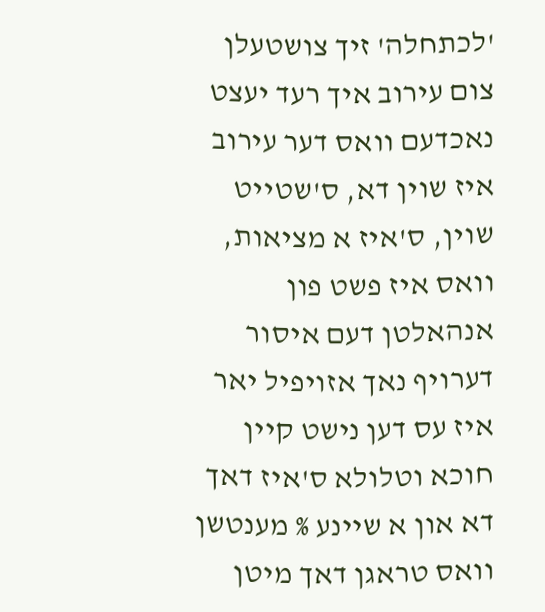'לכתחלה' זיך צושטעלן צום עירוב איך רעד יעצט נאכדעם וואס דער עירוב איז שוין דא, ס'שטייט שוין, ס'איז א מציאות, וואס איז פשט פון אנהאלטן דעם איסור דערויף נאך אזויפיל יאר איז עס דען נישט קיין חוכא וטלולא ס'איז דאך דא און א שיינע % מענטשן וואס טראגן דאך מיטן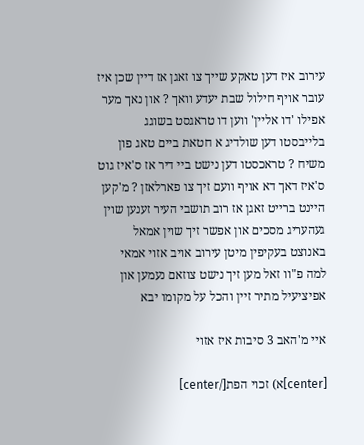עירוב איז דען טאקע שייך צו זאגן אז דיין שכן איז עובר אויף חילול שבת יעדע וואך ? און נאך מער אפילו 'דו אליין' ווען דו טראגסט בשוגג בלייבסטו דען שולדיג א חטאת ביים טאג פון משיח ? טראכסטו דען נישט ביי דיר אז ס'איז גוט ס'איז דאך דא אויף וועם זיך צו פארלאזן ? מ'קען היינט ברייט זאגן אז רוב תושבי העיר זענען שוין געהעריג מסכים און אפשר זיך שוין אמאל באנוצט בעקיפין מיטן עירוב אויב אזוי אמאי למה פ"וו זאל מען זיך נישט צוזאם נעמען און אפיציעיל מתיר זיין והכל על מקומו יבא

איי מ'האב 3 סיבות איז אזוי

[center]א) זכוי הפת[/center]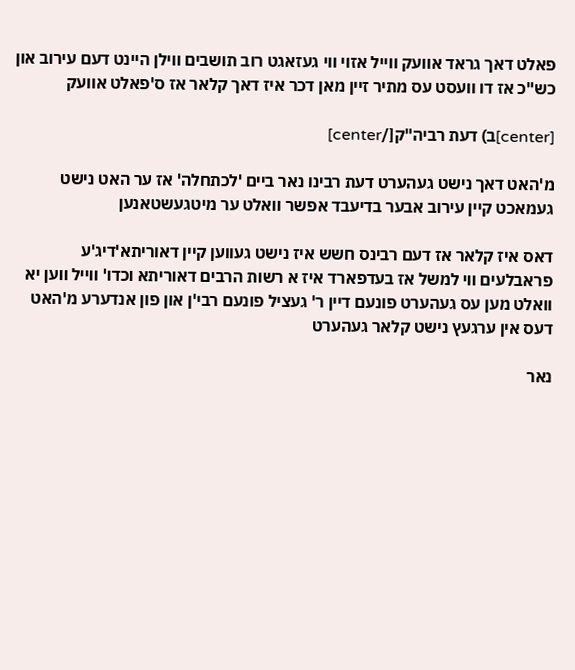פאלט דאך גראד אוועק ווייל אזוי ווי געזאגט רוב תושבים ווילן היינט דעם עירוב און כש"כ אז דו וועסט עס מתיר זיין מאן דכר איז דאך קלאר אז ס'פאלט אוועק

[center]ב) דעת רביה"ק[/center]

מ'האט דאך נישט געהערט דעת רבינו נאר ביים 'לכתחלה' אז ער האט נישט געמאכט קיין עירוב אבער בדיעבד אפשר וואלט ער מיטגעשטאנען

דאס איז קלאר אז דעם רבינס חשש איז נישט געווען קיין דאוריתא'דיג'ע פראבלעים ווי למשל אז בעדפארד איז א רשות הרבים דאוריתא וכדו' ווייל ווען יא וואלט מען עס געהערט פונעם דיין ר' געציל פונעם רבי'ן און פון אנדערע מ'האט דעס אין ערגעץ נישט קלאר געהערט

נאר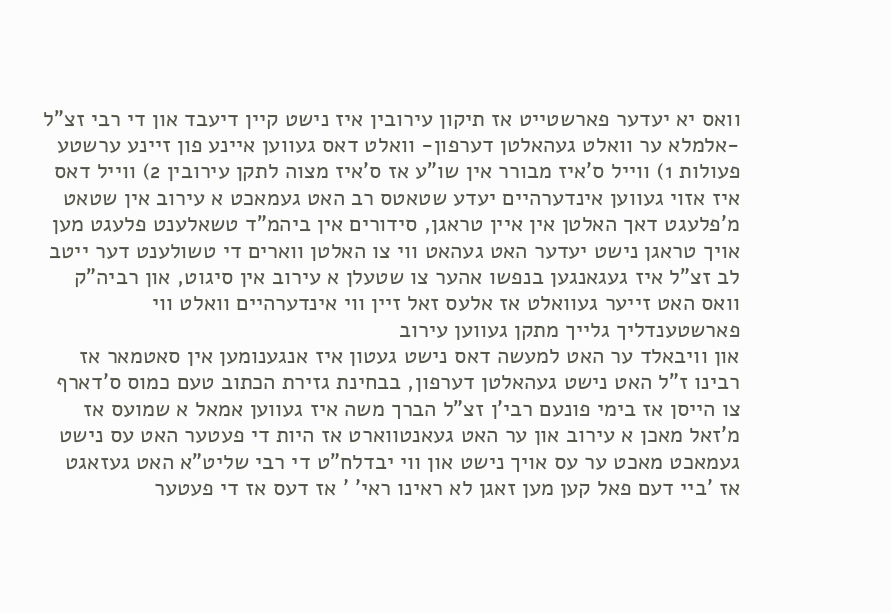וואס יא יעדער פארשטייט אז תיקון עירובין איז נישט קיין דיעבד און די רבי זצ"ל -אלמלא ער וואלט געהאלטן דערפון- וואלט דאס געווען איינע פון זיינע ערשטע פעולות 1) ווייל ס'איז מבורר אין שו"ע אז ס'איז מצוה לתקן עירובין 2) ווייל דאס איז אזוי געווען אינדערהיים יעדע שטאטס רב האט געמאכט א עירוב אין שטאט מ'פלעגט דאך האלטן אין איין טראגן, סידורים אין ביהמ"ד טשאלענט פלעגט מען אויך טראגן נישט יעדער האט געהאט ווי צו האלטן ווארים די טשולענט דער ייטב לב זצ"ל איז געגאנגען בנפשו אהער צו שטעלן א עירוב אין סיגוט, און רביה"ק וואס האט זייער געוואלט אז אלעס זאל זיין ווי אינדערהיים וואלט ווי פארשטענדליך גלייך מתקן געווען עירוב
און וויבאלד ער האט למעשה דאס נישט געטון איז אנגענומען אין סאטמאר אז רבינו ז"ל האט נישט געהאלטן דערפון, בבחינת גזירת הכתוב טעם כמוס ס'דארף צו הייסן אז בימי פונעם רבי'ן זצ"ל הברך משה איז געווען אמאל א שמועס אז מ'זאל מאכן א עירוב און ער האט געאנטווארט אז היות די פעטער האט עס נישט געמאכט מאכט ער עס אויך נישט און ווי יבדלח"ט די רבי שליט"א האט געזאגט אז 'ביי דעם פאל קען מען זאגן לא ראינו ראי' ' אז דעס אז די פעטער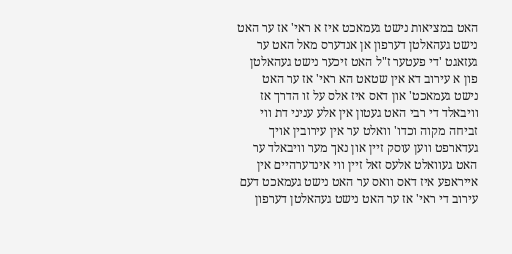האט במציאות נישט געמאכט איז א ראי' אז ער האט נישט געהאלטן דערפון אן אנדערס מאל האט ער געזאגט 'די פעטער ז"ל האט זיכער נישט געהאלטן פון א עירוב דא אין שטאט הא ראי' אז ער האט נישט געמאכט' און דאס איז אלס על זו הדרך אז וויבאלד די רבי האט געטון אין אלע עניני דת ווי זביחה מקוה וכדו' וואלט ער אין עירובין אויך געדארפט ווען עוסק זיין און נאך מער וויבאלד ער האט געוואלט אלעס זאל זיין ווי אינדערהיים אין אייראפע איז דאס וואס ער האט נישט געמאכט דעם עירוב די ראי' אז ער האט נישט געהאלטן דערפון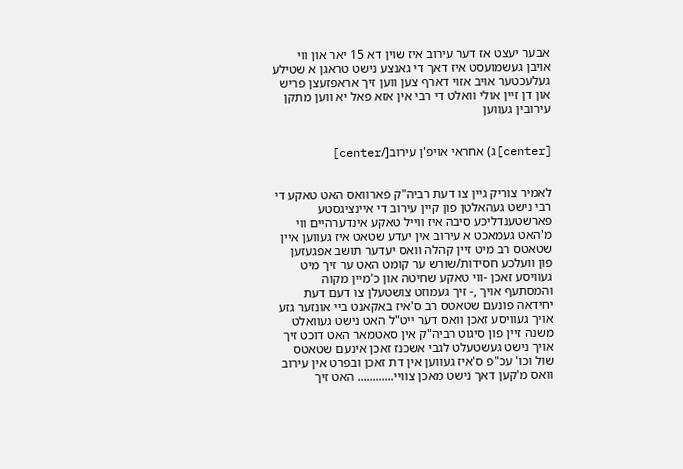אבער יעצט אז דער עירוב איז שוין דא 15 יאר און ווי אויבן געשמועסט איז דאך די גאנצע נישט טראגן א שטילע געלעכטער אויב אזוי דארף צען ווען זיך אראפזעצן פריש און דן זיין אולי וואלט די רבי אין אזא פאל יא ווען מתקן עירובין געווען


[center]ג) אחראי אויפ'ן עירוב[/center]


לאמיר צוריק גיין צו דעת רביה"ק פארוואס האט טאקע די רבי נישט געהאלטן פון קיין עירוב די איינציגסטע פארשטענדליכע סיבה איז ווייל טאקע אינדערהיים ווי מ'האט געמאכט א עירוב אין יעדע שטאט איז געווען איין שטאטס רב מיט זיין קהלה וואס יעדער תושב אפגעזען פון וועלכע חסידות/שורש ער קומט האט ער זיך מיט געוויסע זאכן -ווי טאקע שחיטה און כ'מיין מקוה והמסתעף אויך ,- זיך געמוזט צושטעלן צו דעם דעת יחידאה פונעם שטאטס רב ס'איז באקאנט ביי אונזער גזע אויך געוויסע זאכן וואס דער ייט"ל האט נישט געוואלט משנה זיין פון סיגוט רביה"ק אין סאטמאר האט דוכט זיך אויך נישט געשטעלט לגבי אשכנז זאכן אינעם שטאטס שול וכו' עכ"פ ס'איז געווען אין דת זאכן ובפרט אין עירוב וואס מ'קען דאך נישט מאכן צוויי............ האט זיך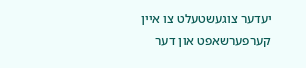יעדער צוגעשטעלט צו איין קערפערשאפט און דער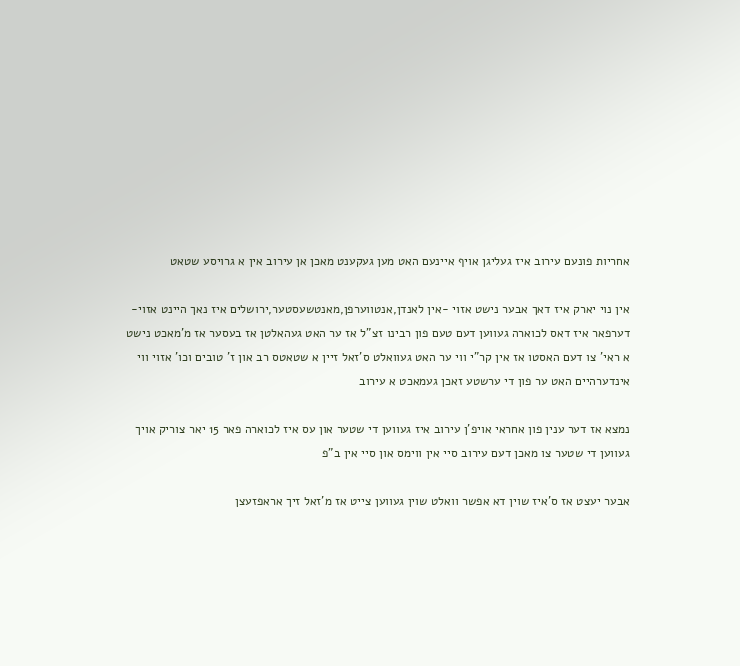אחריות פונעם עירוב איז געליגן אויף איינעם האט מען געקענט מאכן אן עירוב אין א גרויסע שטאט

אין נוי יארק איז דאך אבער נישט אזוי -אין לאנדן,אנטווערפן,מאנטשעסטער,ירושלים איז נאך היינט אזוי- דערפאר איז דאס לכוארה געווען דעם טעם פון רבינו זצ"ל אז ער האט געהאלטן אז בעסער אז מ'מאכט נישט א ראי' צו דעם האסטו אז אין קר"י ווי ער האט געוואלט ס'זאל זיין א שטאטס רב און ז' טובים וכו' אזוי ווי אינדערהיים האט ער פון די ערשטע זאכן געמאכט א עירוב

נמצא אז דער ענין פון אחראי אויפ'ן עירוב איז געווען די שטער און עס איז לכוארה פאר 15 יאר צוריק אויך געווען די שטער צו מאכן דעם עירוב סיי אין ווימס און סיי אין ב"פ

אבער יעצט אז ס'איז שוין דא אפשר וואלט שוין געווען צייט אז מ'זאל זיך אראפזעצן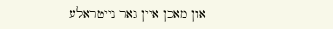און מאכן איין גאר נייטראלע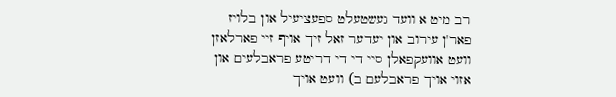רב מיט א וועד געשטעלט ספעציעיל און בלויז פאר'ן עירוב און יעדער זאל זיך אויף זיי פארלאזן וועט אוועקפאלן סיי די די דריטע פראבלעים און אזוי אויך פראבלעם ב) וועט אויך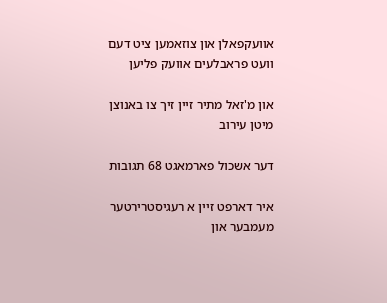אוועקפאלן און צוזאמען ציט דעם וועט פראבלעים אוועק פליען

און מ'זאל מתיר זיין זיך צו באנוצן מיטן עירוב

דער אשכול פארמאגט 68 תגובות

איר דארפט זיין א רעגיסטרירטער מעמבער און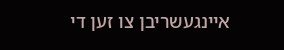איינגעשריבן צו זען די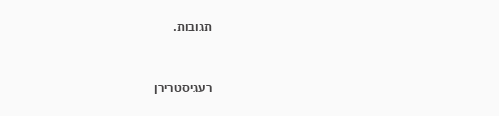תגובות.


רעגיסטרירן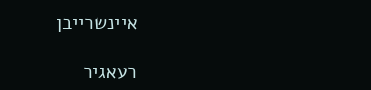איינשרייבן

רעאגיר